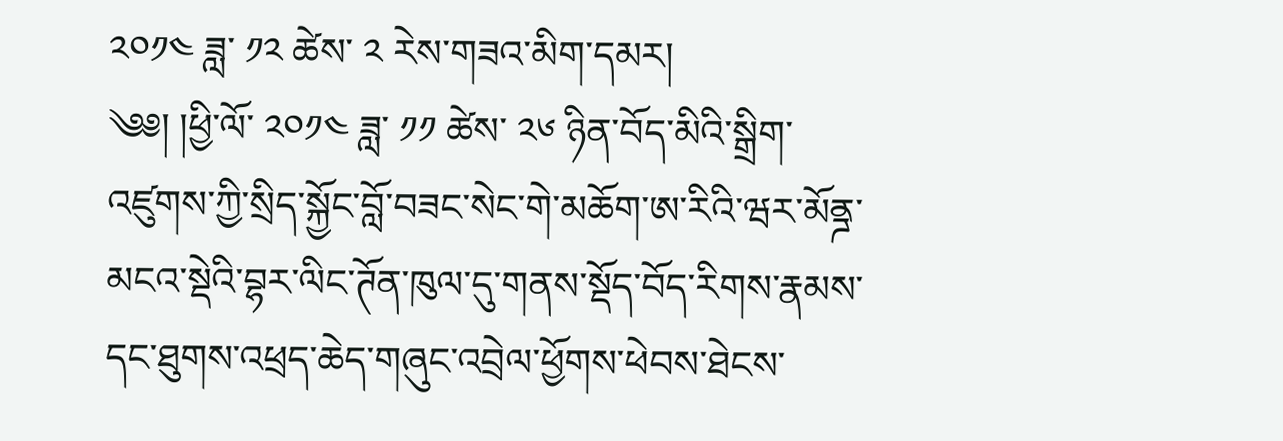༢༠༡༤ ཟླ་ ༡༢ ཚེས་ ༢ རེས་གཟའ་མིག་དམར།
༄༅། །ཕྱི་ལོ་ ༢༠༡༤ ཟླ་ ༡༡ ཚེས་ ༢༦ ཉིན་བོད་མིའི་སྒྲིག་འཛུགས་ཀྱི་སྲིད་སྐྱོང་བློ་བཟང་སེང་གེ་མཆོག་ཨ་རིའི་ཝར་མོནྜ་མངའ་སྡེའི་བྷར་ལིང་ཊོན་ཁུལ་དུ་གནས་སྡོད་བོད་རིགས་རྣམས་དང་ཐུགས་འཕྲད་ཆེད་གཞུང་འབྲེལ་ཕྱོགས་ཕེབས་ཐེངས་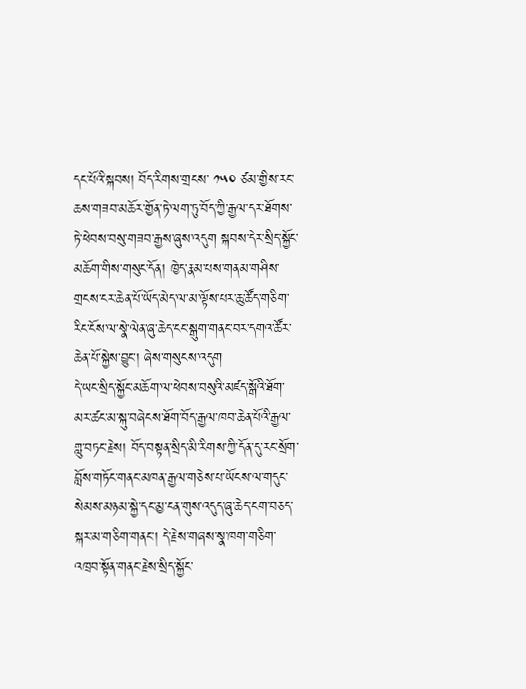དང་པོའི་སྐབས། བོད་རིགས་གྲངས་ ༡༥༠ ཙམ་གྱིས་རང་ཆས་གཟབ་མཆོར་གྱོན་ཏེ་ལག་ཏུ་བོད་ཀྱི་རྒྱལ་དར་ཐོགས་ཏེ་ཕེབས་བསུ་གཟབ་རྒྱས་ཞུས་འདུག སྐབས་དེར་སྲིད་སྐྱོང་མཆོག་གིས་གསུང་དོན། ཁྱེད་རྣམ་པས་གནམ་གཤིས་གྲངས་ངར་ཆེན་པོ་ཡོད་མེད་ལ་མ་ལྟོས་པར་ཆུ་ཚོད་གཅིག་རིང་ངོས་ལ་སྣེ་ལེན་ཞུ་ཆེད་ངང་སྒུག་གནང་བར་དགའ་ཚོར་ཆེན་པོ་སྐྱེས་བྱུང་། ཞེས་གསུངས་འདུག
དེ་ཡང་སྲིད་སྐྱོང་མཆོག་ལ་ཕེབས་བསུའི་མཛད་སྒོའི་ཐོག་མར་ཚང་མ་སྐུ་བཞེངས་ཐོག་བོད་རྒྱལ་ཁབ་ཆེན་པོའི་རྒྱལ་གླུ་བཏང་རྗེས། བོད་བསྟན་སྲིད་མི་རིགས་ཀྱི་དོན་དུ་རང་སྲོག་བློས་གཏོང་གནང་མཁན་རྒྱལ་གཅེས་པ་ཡོངས་ལ་གདུང་སེམས་མཉམ་སྐྱེ་དང་མྱ་ངན་གུས་འདུད་ཞུ་ཆེད་ངག་བཅད་སྐར་མ་གཅིག་གནང་། དེ་རྗེས་གཞས་སྣ་ཁག་གཅིག་འཁྲབ་སྟོན་གནང་རྗེས་སྲིད་སྐྱོང་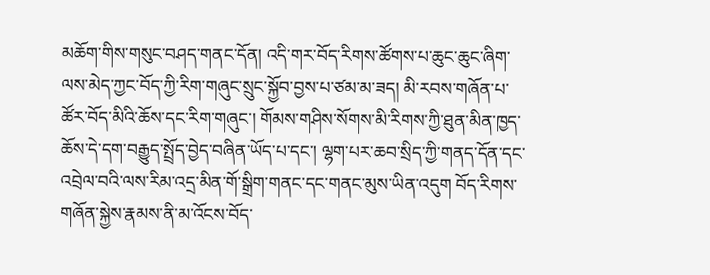མཆོག་གིས་གསུང་བཤད་གནང་དོན། འདི་གར་བོད་རིགས་ཚོགས་པ་ཆུང་ཆུང་ཞིག་ལས་མེད་ཀྱང་བོད་ཀྱི་རིག་གཞུང་སྲུང་སྐྱོབ་བྱས་པ་ཙམ་མ་ཟད། མི་རབས་གཞོན་པ་ཚོར་བོད་མིའི་ཆོས་དང་རིག་གཞུང་། གོམས་གཤིས་སོགས་མི་རིགས་ཀྱི་ཐུན་མིན་ཁྱད་ཆོས་དེ་དག་བརྒྱུད་སྤྲོད་བྱེད་བཞིན་ཡོད་པ་དང་། ལྷག་པར་ཆབ་སྲིད་ཀྱི་གནད་དོན་དང་འབྲེལ་བའི་ལས་རིམ་འདྲ་མིན་གོ་སྒྲིག་གནང་དང་གནང་མུས་ཡིན་འདུག བོད་རིགས་གཞོན་སྐྱེས་རྣམས་ནི་མ་འོངས་བོད་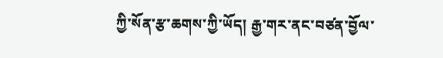ཀྱི་སོན་རྩ་ཆགས་ཀྱི་ཡོད། རྒྱ་གར་ནང་བཙན་བྱོལ་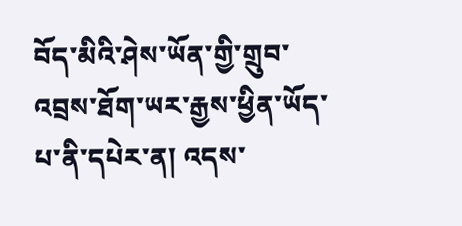བོད་མིའི་ཤེས་ཡོན་གྱི་གྲུབ་འབྲས་ཐོག་ཡར་རྒྱས་ཕྱིན་ཡོད་པ་ནི་དཔེར་ན། འདས་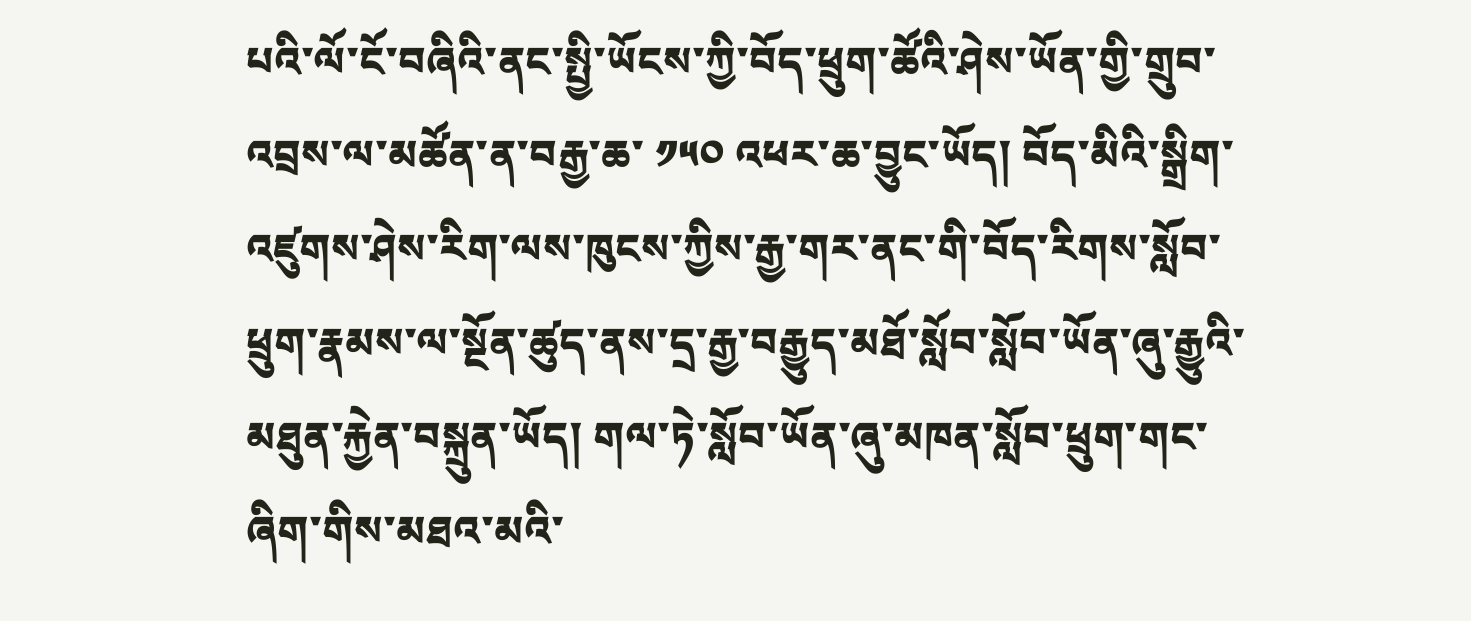པའི་ལོ་ངོ་བཞིའི་ནང་སྤྱི་ཡོངས་ཀྱི་བོད་ཕྲུག་ཚོའི་ཤེས་ཡོན་གྱི་གྲུབ་འབྲས་ལ་མཚོན་ན་བརྒྱ་ཆ་ ༡༥༠ འཕར་ཆ་བྱུང་ཡོད། བོད་མིའི་སྒྲིག་འཛུགས་ཤེས་རིག་ལས་ཁུངས་ཀྱིས་རྒྱ་གར་ནང་གི་བོད་རིགས་སློབ་ཕྲུག་རྣམས་ལ་སྔོན་ཚུད་ནས་དྲ་རྒྱ་བརྒྱུད་མཐོ་སློབ་སློབ་ཡོན་ཞུ་རྒྱུའི་མཐུན་རྐྱེན་བསྐྲུན་ཡོད། གལ་ཏེ་སློབ་ཡོན་ཞུ་མཁན་སློབ་ཕྲུག་གང་ཞིག་གིས་མཐའ་མའི་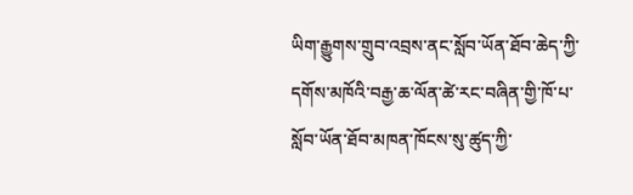ཡིག་རྒྱུགས་གྲུབ་འབྲས་ནང་སློབ་ཡོན་ཐོབ་ཆེད་ཀྱི་དགོས་མཁོའི་བརྒྱ་ཆ་ལོན་ཚེ་རང་བཞིན་གྱི་ཁོ་པ་སློབ་ཡོན་ཐོབ་མཁན་ཁོངས་སུ་ཚུད་ཀྱི་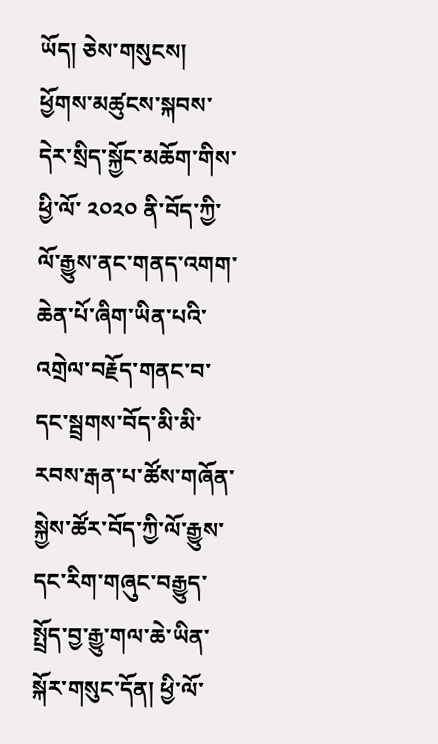ཡོད། ཅེས་གསུངས།
ཕྱོགས་མཚུངས་སྐབས་དེར་སྲིད་སྐྱོང་མཆོག་གིས་ཕྱི་ལོ་ ༢༠༢༠ ནི་བོད་ཀྱི་ལོ་རྒྱུས་ནང་གནད་འགག་ཆེན་པོ་ཞིག་ཡིན་པའི་འགྲེལ་བརྗོད་གནང་བ་དང་སྦྲགས་བོད་མི་མི་རབས་རྒན་པ་ཚོས་གཞོན་སྐྱེས་ཚོར་བོད་ཀྱི་ལོ་རྒྱུས་དང་རིག་གཞུང་བརྒྱུད་སྤྲོད་བྱ་རྒྱུ་གལ་ཆེ་ཡིན་སྐོར་གསུང་དོན། ཕྱི་ལོ་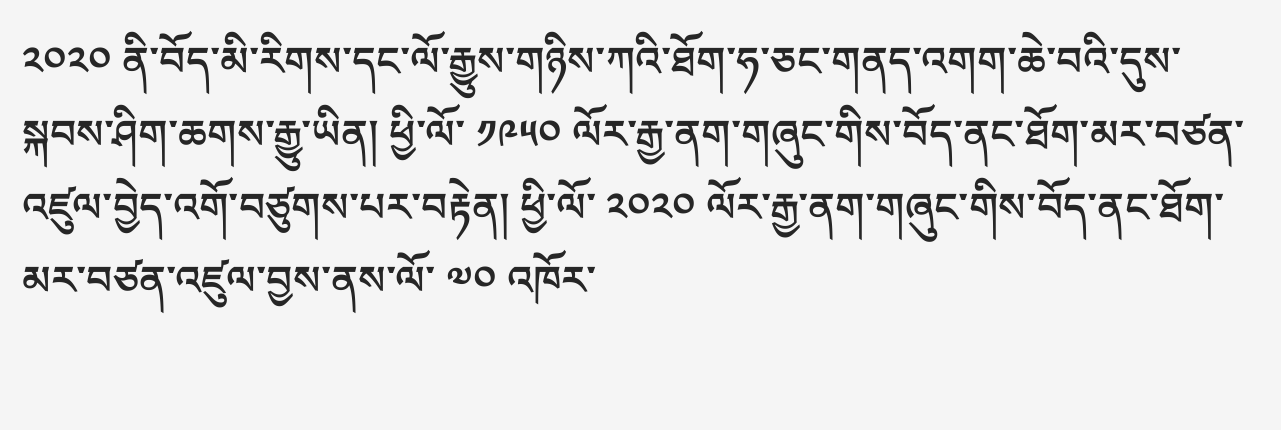༢༠༢༠ ནི་བོད་མི་རིགས་དང་ལོ་རྒྱུས་གཉིས་ཀའི་ཐོག་ཧ་ཅང་གནད་འགག་ཆེ་བའི་དུས་སྐབས་ཤིག་ཆགས་རྒྱུ་ཡིན། ཕྱི་ལོ་ ༡༩༥༠ ལོར་རྒྱ་ནག་གཞུང་གིས་བོད་ནང་ཐོག་མར་བཙན་འཛུལ་བྱེད་འགོ་བཙུགས་པར་བརྟེན། ཕྱི་ལོ་ ༢༠༢༠ ལོར་རྒྱ་ནག་གཞུང་གིས་བོད་ནང་ཐོག་མར་བཙན་འཛུལ་བྱས་ནས་ལོ་ ༧༠ འཁོར་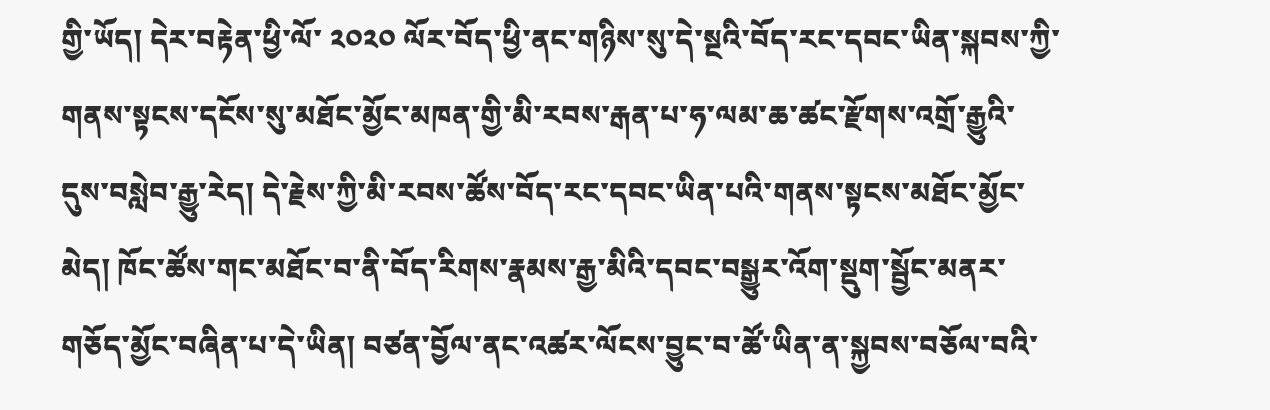གྱི་ཡོད། དེར་བརྟེན་ཕྱི་ལོ་ ༢༠༢༠ ལོར་བོད་ཕྱི་ནང་གཉིས་སུ་དེ་སྔའི་བོད་རང་དབང་ཡིན་སྐབས་ཀྱི་གནས་སྟངས་དངོས་སུ་མཐོང་མྱོང་མཁན་གྱི་མི་རབས་རྒན་པ་ཧ་ལམ་ཆ་ཚང་རྫོགས་འགྲོ་རྒྱུའི་དུས་བསླེབ་རྒྱུ་རེད། དེ་རྗེས་ཀྱི་མི་རབས་ཚོས་བོད་རང་དབང་ཡིན་པའི་གནས་སྟངས་མཐོང་མྱོང་མེད། ཁོང་ཚོས་གང་མཐོང་བ་ནི་བོད་རིགས་རྣམས་རྒྱ་མིའི་དབང་བསྒྱུར་འོག་སྡུག་སྦྱོང་མནར་གཅོད་མྱོང་བཞིན་པ་དེ་ཡིན། བཙན་བྱོལ་ནང་འཚར་ལོངས་བྱུང་བ་ཚོ་ཡིན་ན་སྐྱབས་བཅོལ་བའི་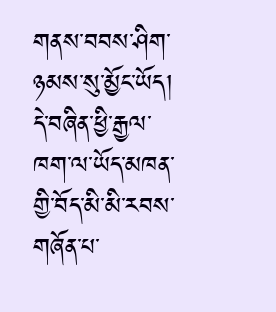གནས་བབས་ཤིག་ཉམས་སུ་མྱོང་ཡོད། དེ་བཞིན་ཕྱི་རྒྱལ་ཁག་ལ་ཡོད་མཁན་གྱི་བོད་མི་མི་རབས་གཞོན་པ་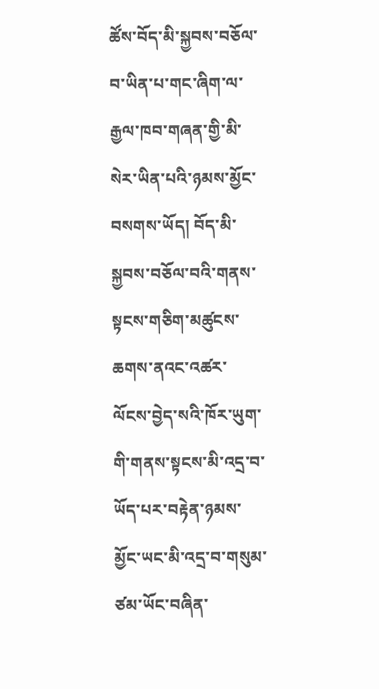ཚོས་བོད་མི་སྐྱབས་བཅོལ་བ་ཡིན་པ་གང་ཞིག་ལ་རྒྱལ་ཁབ་གཞན་གྱི་མི་སེར་ཡིན་པའི་ཉམས་མྱོང་བསགས་ཡོད། བོད་མི་སྐྱབས་བཅོལ་བའི་གནས་སྟངས་གཅིག་མཚུངས་ཆགས་ནའང་འཚར་ལོངས་བྱེད་སའི་ཁོར་ཡུག་གི་གནས་སྟངས་མི་འདྲ་བ་ཡོད་པར་བརྟེན་ཉམས་མྱོང་ཡང་མི་འདྲ་བ་གསུམ་ཙམ་ཡོང་བཞིན་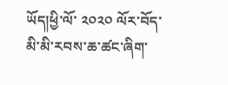ཡོད།ཕྱི་ལོ་ ༢༠༢༠ ལོར་བོད་མི་མི་རབས་ཆ་ཚང་ཞིག་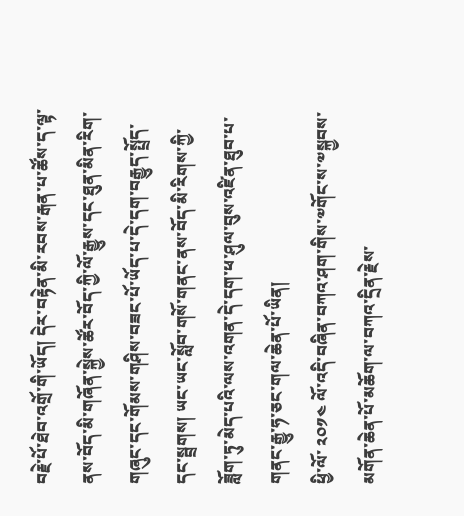བརྗེ་པོ་ཐེབ་འགྲོ་གི་ཡོད། དེར་བརྟེན་མི་རབས་རྒན་པ་ཚོས་ད་ལྟ་ནས་བོད་མི་གཞོན་སྐྱེས་ཚོར་བོད་ཀྱི་ལོ་རྒྱུས་དང་ཐུན་མིན་རིག་གཞུང་དང་གོམས་གཤིས་བཟང་པོ་ཡོད་པ་དེ་དག་བརྒྱུད་སྤྲོད་དང་སྦྲགས། ཡང་ཡང་སློབ་གསོ་གནང་ནས་བོད་མི་རིགས་ཀྱི་ཟློག་ཏུ་མེད་པའི་ལས་འགན་དེ་དག་ཕ་ཤུལ་བུས་འཛིན་ཐུབ་པ་གནང་རྒྱུ་ཧ་ཅང་གལ་ཆེན་པོ་ཡིན།
ཕྱི་ལོ་ ༢༠༡༤ ལོ་འདི་བཞིན་བཀའ་ཤག་གིས་༧གོང་ས་༧སྐྱབས་མགོན་ཆེན་པོ་མཆོག་ལ་བཀའ་དྲིན་རྗེས་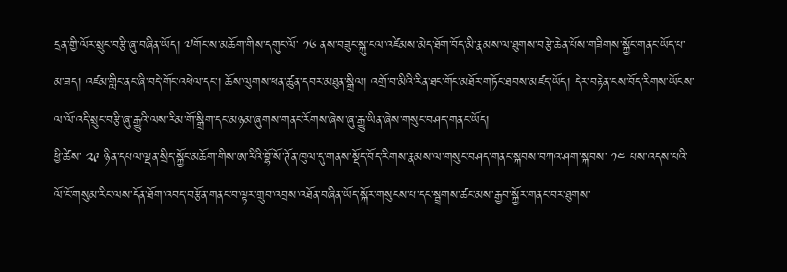དྲན་གྱི་ལོར་སྲུང་བརྩི་ཞུ་བཞིན་ཡོད། ༧གོང་ས་མཆོག་གིས་དགུང་ལོ་ ༡༦ ནས་བཟུང་སྐུ་ངལ་འཛེམས་མེད་ཐོག་བོད་མི་རྣམས་ལ་ཐུགས་བརྩེ་ཆེན་པོས་གཟིགས་སྐྱོང་གནང་ཡོད་པ་མ་ཟད། འཛམ་གླིང་ནང་ཞི་བདེ་གོང་འཕེལ་དང་། ཆོས་ལུགས་ཕན་ཚུན་དབར་མཐུན་སྒྲིལ། འགྲོ་བ་མིའི་རིན་ཐང་གོང་མཐོར་གཏོང་ཐབས་མཛད་ཡོད། དེར་བརྟེན་ངས་བོད་རིགས་ཡོངས་ལ་ལོ་འདི་སྲུང་བརྩི་ཞུ་རྒྱུའི་ལས་རིམ་གོ་སྒྲིག་དང་མཉམ་ཞུགས་གནང་རོགས་ཞེས་ཞུ་རྒྱུ་ཡིན་ཞེས་གསུང་བཤད་གནང་ཡོད།
ཕྱི་ཚེས་ ༢༩ ཉིན་དཔལ་ལྡན་སྲིད་སྐྱོང་མཆོག་གིས་ཨ་རིའི་བྷོ་སོ་ཊོན་ཁུལ་དུ་གནས་སྡོད་བོད་རིགས་རྣམས་ལ་གསུང་བཤད་གནང་སྐབས་བཀའ་ཤག་སྐབས་ ༡༤ པས་འདས་པའི་ལོ་ངོ་གསུམ་རིང་ལས་དོན་ཐོག་འབད་བརྩོན་གནང་བ་ལྟར་གྲུབ་འབྲས་འཐོན་བཞིན་ཡོད་སྐོར་གསུངས་པ་དང་སྦྲགས་ཚང་མས་རྒྱབ་སྐྱོར་གནང་བར་ཐུགས་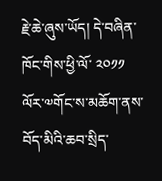རྗེ་ཆེ་ཞུས་ཡོད། དེ་བཞིན་ཁོང་གིས་ཕྱི་ལོ་ ༢༠༡༡ ལོར་༧གོང་ས་མཆོག་ནས་བོད་མིའི་ཆབ་སྲིད་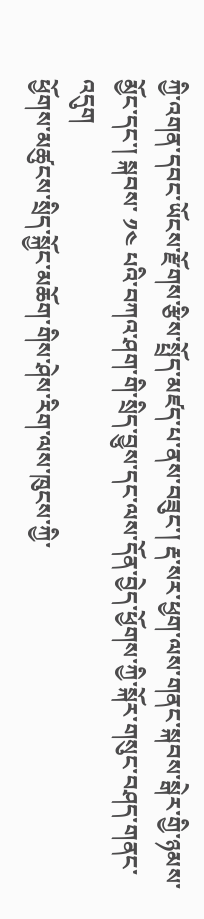ཀྱི་འགན་དབང་ཡོངས་རྫོགས་རྩིས་སྤྲོད་མཛད་པ་ནས་བཟུང་། རྡ་སར་ཕྱག་ལས་གནང་སྐབས་སྒེར་གྱི་ཉམས་མྱོང་དང་། སྐབས་ ༡༤ པའི་བཀའ་ཤག་གི་སྲིད་བྱུས་དང་ལས་དོན་བྱེད་ཕྱོགས་ཀྱི་སྐོར་གསུང་བཤད་གནང་འདུག
ཕྱོགས་མཚུངས་སྲིད་སྐྱོང་མཆོག་གིས་ཤེས་རིག་ལས་ཁུངས་ཀྱི་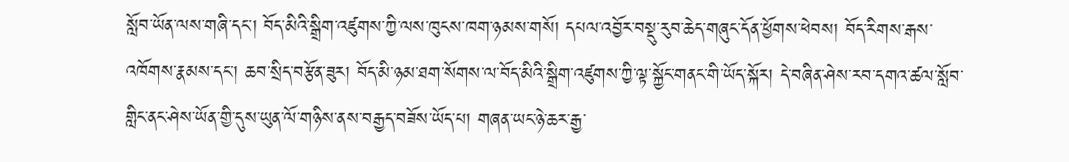སློབ་ཡོན་ལས་གཞི་དང་། བོད་མིའི་སྒྲིག་འཛུགས་ཀྱི་ལས་ཁུངས་ཁག་ཉམས་གསོ། དཔལ་འབྱོར་བསྡུ་རུབ་ཆེད་གཞུང་དོན་ཕྱོགས་ཕེབས། བོད་རིགས་རྒས་འཁོགས་རྣམས་དང་། ཆབ་སྲིད་བརྩོན་ཟུར། བོད་མི་ཉམ་ཐག་སོགས་ལ་བོད་མིའི་སྒྲིག་འཛུགས་ཀྱི་ལྟ་སྐྱོང་གནང་གི་ཡོད་སྐོར། དེ་བཞིན་ཤེས་རབ་དགའ་ཚལ་སློབ་གླིང་ནང་ཤེས་ཡོན་གྱི་དུས་ཡུན་ལོ་གཉིས་ནས་བརྒྱད་བཟོས་ཡོད་པ། གཞན་ཡང་ཉེ་ཆར་རྒྱ་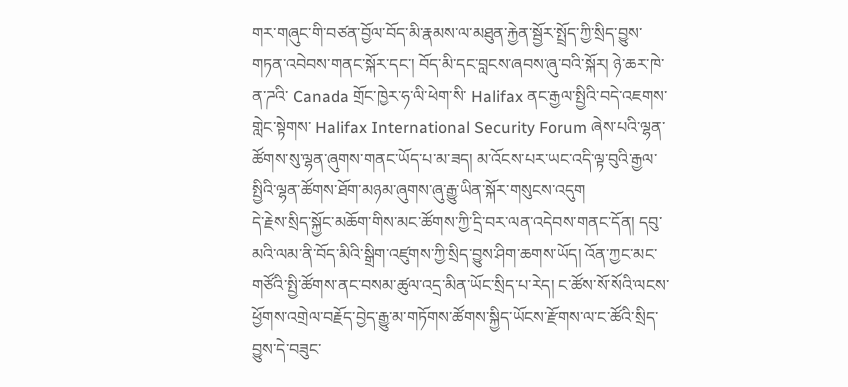གར་གཞུང་གི་བཙན་བྱོལ་བོད་མི་རྣམས་ལ་མཐུན་རྐྱེན་སྦྱོར་སྤྲོད་ཀྱི་སྲིད་བྱུས་གཏན་འབེབས་གནང་སྐོར་དང་། བོད་མི་དང་བླངས་ཞབས་ཞུ་བའི་སྐོར། ཉེ་ཆར་ཁེ་ན་ཌའི་ Canada གྲོང་ཁྱེར་ཧ་ལི་ཕེག་སི་ Halifax ནང་རྒྱལ་སྤྱིའི་བདེ་འཇགས་གླེང་སྟེགས་ Halifax International Security Forum ཞེས་པའི་ལྷན་ཚོགས་སུ་ལྷན་ཞུགས་གནང་ཡོད་པ་མ་ཟད། མ་འོངས་པར་ཡང་འདི་ལྟ་བུའི་རྒྱལ་སྤྱིའི་ལྷན་ཚོགས་ཐོག་མཉམ་ཞུགས་ཞུ་རྒྱུ་ཡིན་སྐོར་གསུངས་འདུག
དེ་རྗེས་སྲིད་སྐྱོང་མཆོག་གིས་མང་ཚོགས་ཀྱི་དྲི་བར་ལན་འདེབས་གནང་དོན། དབུ་མའི་ལམ་ནི་བོད་མིའི་སྒྲིག་འཛུགས་ཀྱི་སྲིད་བྱུས་ཤིག་ཆགས་ཡོད། འོན་ཀྱང་མང་གཙོའི་སྤྱི་ཚོགས་ནང་བསམ་ཚུལ་འདྲ་མིན་ཡོང་སྲིད་པ་རེད། ང་ཚོས་སོ་སོའི་ལངས་ཕྱོགས་འགྲེལ་བརྗོད་བྱེད་རྒྱུ་མ་གཏོགས་ཚོགས་སྐྱིད་ཡོངས་རྫོགས་ལ་ང་ཚོའི་སྲིད་བྱུས་དེ་བཟུང་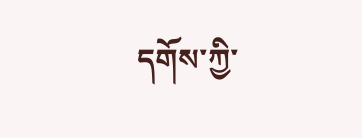དགོས་ཀྱི་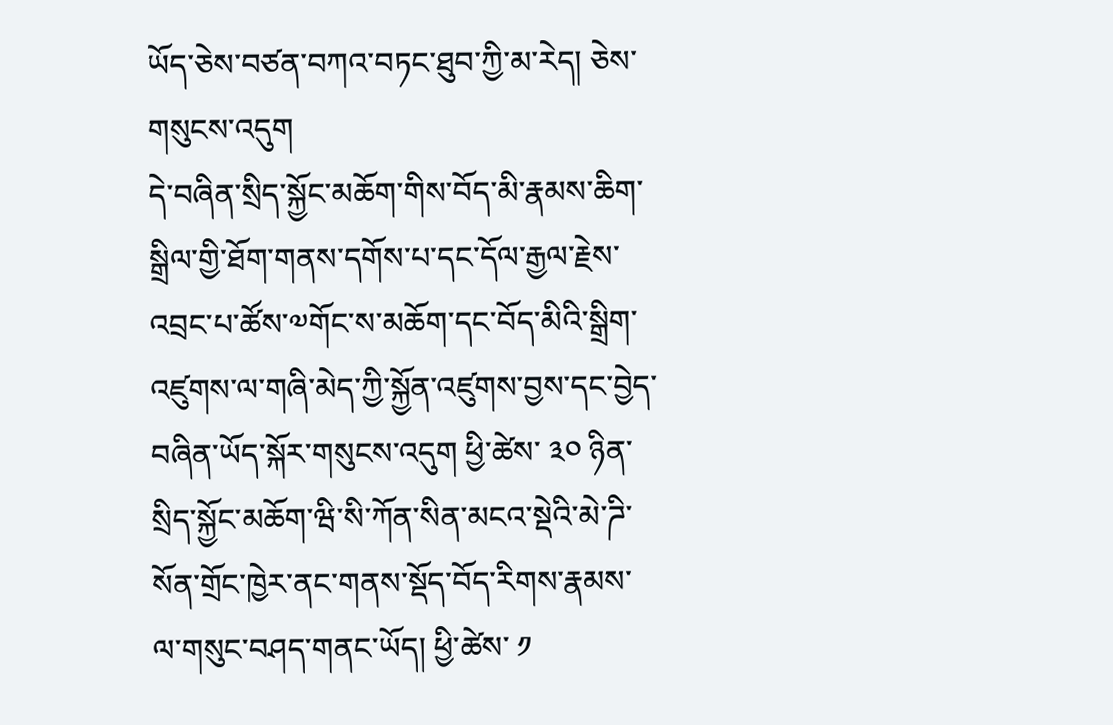ཡོད་ཅེས་བཙན་བཀའ་བཏང་ཐུབ་ཀྱི་མ་རེད། ཅེས་གསུངས་འདུག
དེ་བཞིན་སྲིད་སྐྱོང་མཆོག་གིས་བོད་མི་རྣམས་ཆིག་སྒྲིལ་གྱི་ཐོག་གནས་དགོས་པ་དང་དོལ་རྒྱལ་རྗེས་འབྲང་པ་ཚོས་༧གོང་ས་མཆོག་དང་བོད་མིའི་སྒྲིག་འཛུགས་ལ་གཞི་མེད་ཀྱི་སྐྱོན་འཛུགས་བྱས་དང་བྱེད་བཞིན་ཡོད་སྐོར་གསུངས་འདུག ཕྱི་ཚེས་ ༣༠ ཉིན་སྲིད་སྐྱོང་མཆོག་ཝི་སི་ཀོན་སིན་མངའ་སྡེའི་མེ་ཌི་སོན་གྲོང་ཁྱེར་ནང་གནས་སྡོད་བོད་རིགས་རྣམས་ལ་གསུང་བཤད་གནང་ཡོད། ཕྱི་ཚེས་ ༡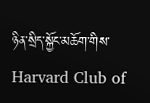ཉིན་སྲིད་སྐྱོང་མཆོག་གིས་ Harvard Club of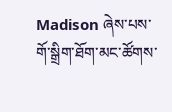Madison ཞེས་པས་གོ་སྒྲིག་ཐོག་མང་ཚོགས་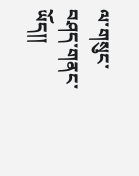ལ་གསུང་བཤད་གནང་ཡོད།།